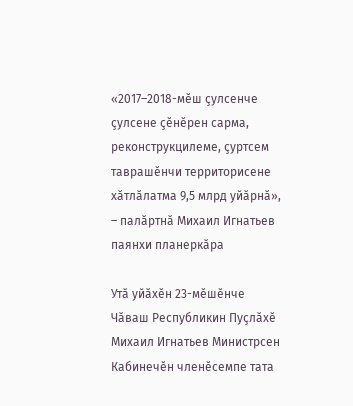«2017–2018-мĕш ҫулсенче ҫулсене ҫĕнĕрен сарма, реконструкцилеме, ҫуртсем таврашĕнчи территорисене хăтлăлатма 9,5 млрд уйăрнă», – палăртнă Михаил Игнатьев паянхи планеркăра

Утă уйăхĕн 23-мĕшĕнче Чăваш Республикин Пуҫлăхĕ Михаил Игнатьев Министрсен Кабинечĕн членĕсемпе тата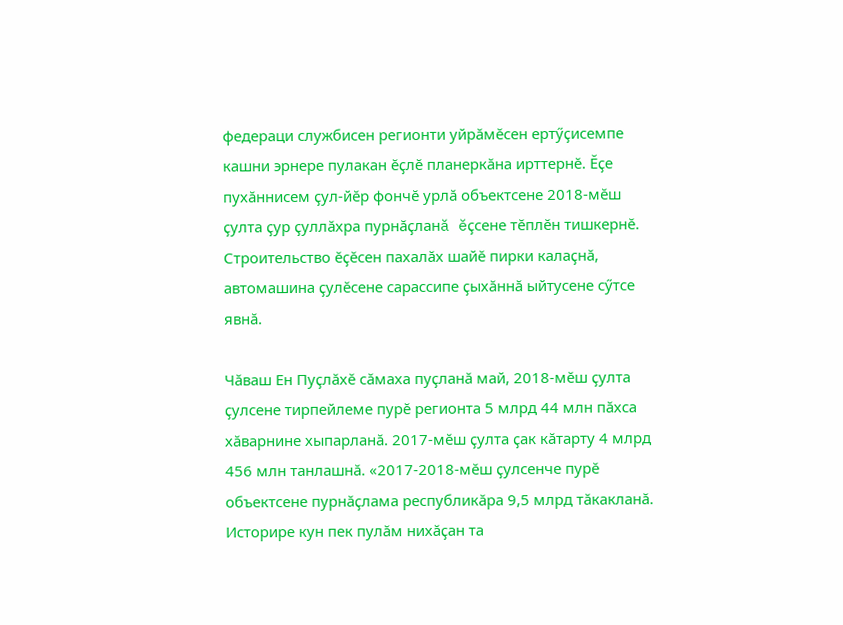федераци службисен регионти уйрăмĕсен ертӳҫисемпе кашни эрнере пулакан ĕҫлĕ планеркăна ирттернĕ. Ĕҫе пухăннисем ҫул-йĕр фончĕ урлă объектсене 2018-мĕш ҫулта ҫур ҫуллăхра пурнăҫланă ĕҫсене тĕплĕн тишкернĕ.  Строительство ĕҫĕсен пахалăх шайĕ пирки калаҫнă, автомашина ҫулĕсене сарассипе ҫыхăннă ыйтусене сӳтсе явнă.

Чăваш Ен Пуҫлăхĕ сăмаха пуҫланă май, 2018-мĕш ҫулта ҫулсене тирпейлеме пурĕ регионта 5 млрд 44 млн пăхса хăварнине хыпарланă. 2017-мĕш ҫулта ҫак кăтарту 4 млрд 456 млн танлашнă. «2017-2018-мĕш ҫулсенче пурĕ объектсене пурнăҫлама республикăра 9,5 млрд тăкакланă. Историре кун пек пулăм нихăҫан та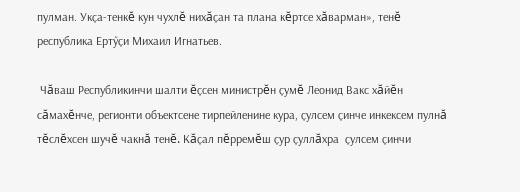пулман. Укҫа-тенкĕ кун чухлĕ нихăҫан та плана кĕртсе хăварман», тенĕ республика Ертӳҫи Михаил Игнатьев.

 Чăваш Республикинчи шалти ĕҫсен министрĕн ҫумĕ Леонид Вакс хăйĕн сăмахĕнче, регионти объектсене тирпейленине кура, ҫулсем ҫинче инкексем пулнă тĕслĕхсен шучĕ чакнă тенĕ. Кăҫал пĕрремĕш ҫур ҫуллăхра  ҫулсем ҫинчи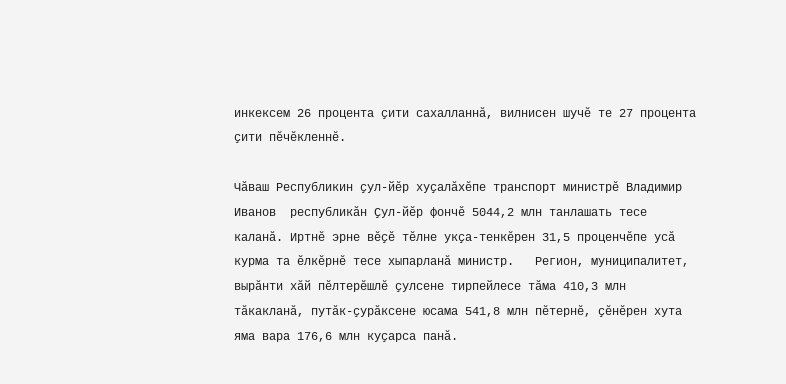инкексем 26 процента ҫити сахалланнă, вилнисен шучĕ те 27 процента ҫити пĕчĕкленнĕ.

Чăваш Республикин ҫул-йĕр хуҫалăхĕпе транспорт министрĕ Владимир Иванов  республикăн Ҫул-йĕр фончĕ 5044,2 млн танлашать тесе каланă. Иртнĕ эрне вĕҫĕ тĕлне укҫа-тенкĕрен 31,5 проценчĕпе усă курма та ĕлкĕрнĕ тесе хыпарланă министр.   Регион, муниципалитет, вырăнти хăй пĕлтерĕшлĕ ҫулсене тирпейлесе тăма 410,3 млн тăкакланă, путăк-ҫурăксене юсама 541,8 млн пĕтернĕ, ҫĕнĕрен хута яма вара 176,6 млн куҫарса панă.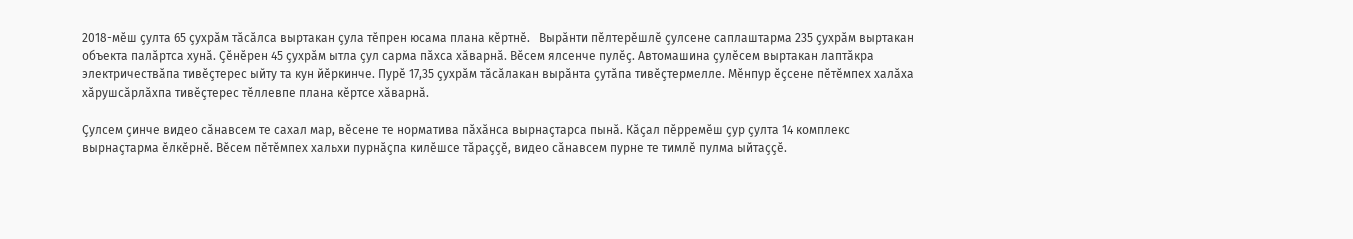2018-мĕш ҫулта 65 ҫухрăм тăсăлса выртакан ҫула тĕпрен юсама плана кĕртнĕ.   Вырăнти пĕлтерĕшлĕ ҫулсене саплаштарма 235 ҫухрăм выртакан объекта палăртса хунă. Ҫĕнĕрен 45 ҫухрăм ытла ҫул сарма пăхса хăварнă. Вĕсем ялсенче пулĕҫ. Автомашина ҫулĕсем выртакан лаптăкра электричествăпа тивĕҫтерес ыйту та кун йĕркинче. Пурĕ 17,35 ҫухрăм тăсăлакан вырăнта ҫутăпа тивĕҫтермелле. Мĕнпур ĕҫсене пĕтĕмпех халăха хăрушсăрлăхпа тивĕҫтерес тĕллевпе плана кĕртсе хăварнă.

Ҫулсем ҫинче видео сăнавсем те сахал мар, вĕсене те норматива пăхăнса вырнаҫтарса пынă. Кăҫал пĕрремĕш ҫур ҫулта 14 комплекс вырнаҫтарма ĕлкĕрнĕ. Вĕсем пĕтĕмпех хальхи пурнăҫпа килĕшсе тăраҫҫĕ, видео сăнавсем пурне те тимлĕ пулма ыйтаҫҫĕ.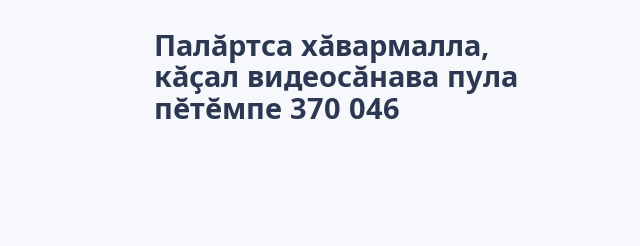Палăртса хăвармалла, кăҫал видеосăнава пула пĕтĕмпе 370 046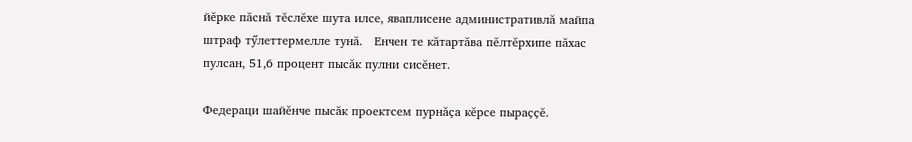йĕрке пăснă тĕслĕхе шута илсе, яваплисене административлă майпа штраф тӳлеттермелле тунă.   Енчен те кăтартăва пĕлтĕрхипе пăхас пулсан, 51,6 процент пысăк пулни сисĕнет.

Федераци шайĕнче пысăк проектсем пурнăҫа кĕрсе пыраҫҫĕ.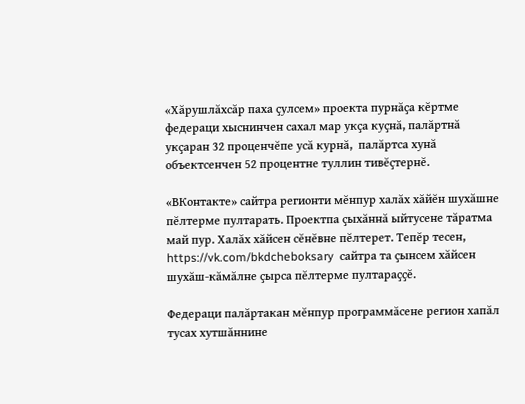«Хăрушлăхсăр паха ҫулсем» проекта пурнăҫа кĕртме федераци хыснинчен сахал мар укҫа куҫнă, палăртнă укҫаран 32 проценчĕпе усă курнă,  палăртса хунă объектсенчен 52 процентне туллин тивĕҫтернĕ.

«ВКонтакте» сайтра регионти мĕнпур халăх хăйĕн шухăшне пĕлтерме пултарать. Проектпа ҫыхăннă ыйтусене тăратма май пур. Халăх хăйсен сĕнĕвне пĕлтерет. Тепĕр тесен, https://vk.com/bkdcheboksary  сайтра та ҫынсем хăйсен шухăш-кăмăлне ҫырса пĕлтерме пултараҫҫĕ.

Федераци палăртакан мĕнпур программăсене регион хапăл тусах хутшăннине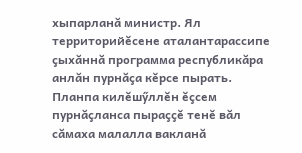хыпарланă министр. Ял территорийĕсене аталантарассипе ҫыхăннă программа республикăра анлăн пурнăҫа кĕрсе пырать.  Планпа килĕшӳллĕн ĕҫсем пурнăҫланса пыраҫҫĕ тенĕ вăл сăмаха малалла вакланă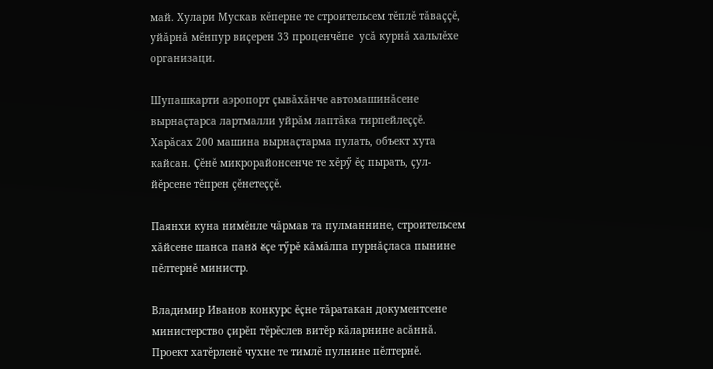май. Хулари Мускав кĕперне те строительсем тĕплĕ тăваҫҫĕ, уйăрнă мĕнпур виҫерен 33 проценчĕпе  усă курнă хальлĕхе организаци.

Шупашкарти аэропорт ҫывăхăнче автомашинăсене вырнаҫтарса лартмалли уйрăм лаптăка тирпейлеҫҫĕ. Харăсах 200 машина вырнаҫтарма пулать, объект хута кайсан. Ҫĕнĕ микрорайонсенче те хĕрӳ ĕҫ пырать, ҫул-йĕрсене тĕпрен ҫĕнетеҫҫĕ.

Паянхи куна нимĕнле чăрмав та пулманнине, строительсем хăйсене шанса панă ĕҫе тӳрĕ кăмăлпа пурнăҫласа пынине пĕлтернĕ министр.

Владимир Иванов конкурс ĕҫне тăратакан документсене министерство ҫирĕп тĕрĕслев витĕр кăларнине асăннă. Проект хатĕрленĕ чухне те тимлĕ пулнине пĕлтернĕ.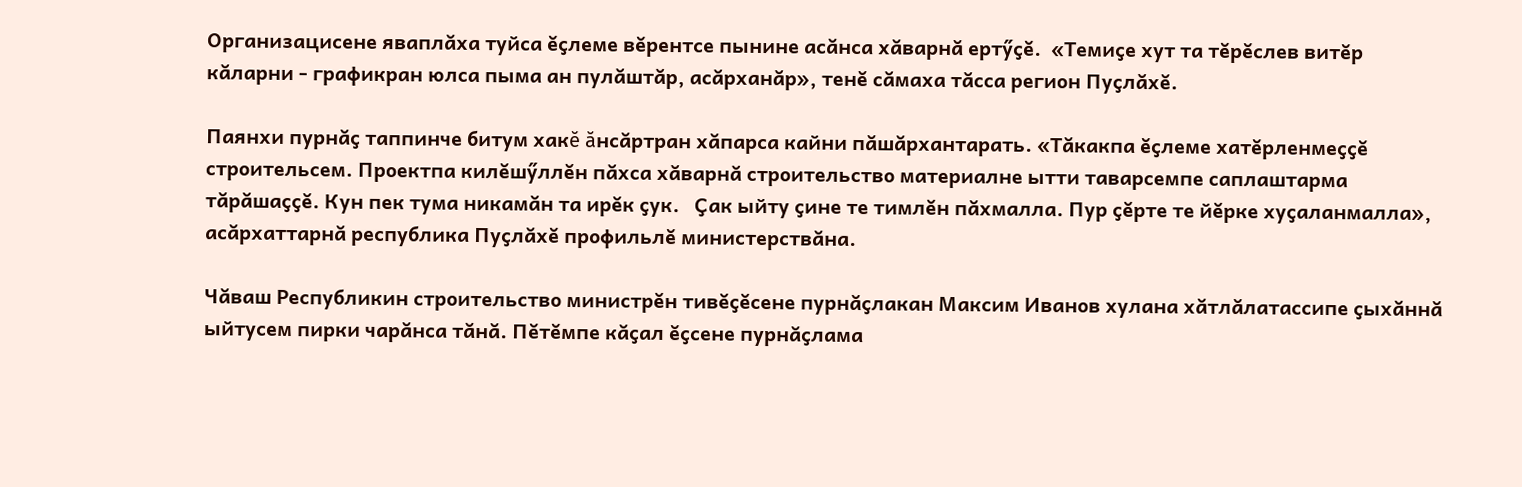Организацисене яваплăха туйса ĕҫлеме вĕрентсе пынине асăнса хăварнă ертӳҫĕ.  «Темиҫе хут та тĕрĕслев витĕр кăларни - графикран юлса пыма ан пулăштăр, асăрханăр», тенĕ сăмаха тăсса регион Пуҫлăхĕ.

Паянхи пурнăҫ таппинче битум хакĕ ăнсăртран хăпарса кайни пăшăрхантарать. «Тăкакпа ĕҫлеме хатĕрленмеҫҫĕ строительсем. Проектпа килĕшӳллĕн пăхса хăварнă строительство материалне ытти таварсемпе саплаштарма тăрăшаҫҫĕ. Кун пек тума никамăн та ирĕк ҫук.   Ҫак ыйту ҫине те тимлĕн пăхмалла. Пур ҫĕрте те йĕрке хуҫаланмалла», асăрхаттарнă республика Пуҫлăхĕ профильлĕ министерствăна.

Чăваш Республикин строительство министрĕн тивĕҫĕсене пурнăҫлакан Максим Иванов хулана хăтлăлатассипе ҫыхăннă ыйтусем пирки чарăнса тăнă. Пĕтĕмпе кăҫал ĕҫсене пурнăҫлама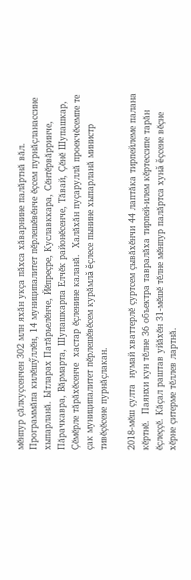мĕнпур ҫăлкуҫсенчен 302 млн яхăн укҫа пăхса хăварнине палăртнă вăл.  Программăпа килĕшӳллĕн, 14 муниципалитет пĕрлешĕвĕнче ĕҫсем пурнăҫланассине хыпарланă. Ытларах Патăрьелĕнче, Йĕпреҫре, Куславккара, Сĕнтĕрвăрринче, Пăрачкавра, Вăрмарта, Шупашкарпа Елчĕк районĕсенче, Тăвай, Ҫĕнĕ Шупашкар, Ҫĕмĕрле тăрăхĕсенче  хастар ĕҫленине каланă.  Халăхăн пуҫаруллă проекчĕсемпе те ҫак муниципалитет пĕрлешĕвĕсем курăмлă ĕҫлесе пынине хыпарланă министр тивĕҫĕсене пурнăҫлакан.

2018-мĕш ҫулта  нумай хваттерлĕ ҫуртсем ҫывăхĕнчи 44 лаптăка тирпейлеме палана кĕртнĕ.  Паянхи кун тĕлне 36 объектра тавралăха тирпей-илем кĕртессипе тарăн ĕҫлеҫҫĕ. Кăҫал раштав уйăхĕн 31-мĕшĕ тĕлне мĕнпур палăртса хунă ĕҫсене вĕҫне хĕрне ҫитерме тĕллев лартнă.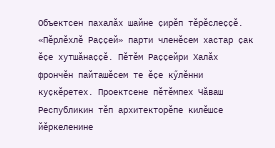Объектсен пахалăх шайне ҫирĕп тĕрĕслеҫҫĕ. «Пĕрлĕхлĕ Раҫҫей» парти членĕсем хастар ҫак ĕҫе хутшăнаҫҫĕ. Пĕтĕм Раҫҫейри Халăх фрончĕн пайташĕсем те ĕҫе кӳлĕнни куҫкĕретех. Проектсене пĕтĕмпех Чăваш Республикин тĕп архитекторĕпе килĕшсе йĕркеленине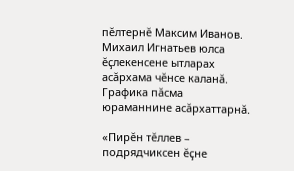пĕлтернĕ Максим Иванов.  Михаил Игнатьев юлса ĕҫлекенсене ытларах асăрхама чĕнсе каланă. Графика пăсма юраманнине асăрхаттарнă.

«Пирĕн тĕллев – подрядчиксен ĕҫне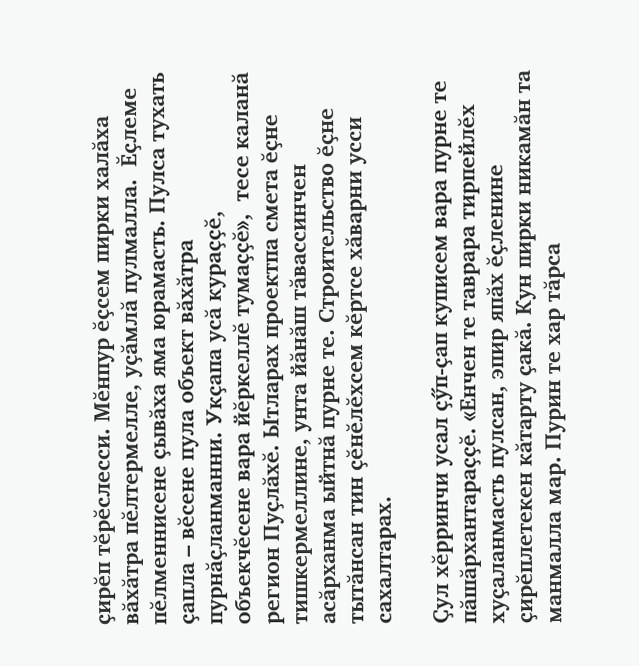ҫирĕп тĕрĕслесси. Мĕнпур ĕҫсем пирки халăха вăхăтра пĕлтермелле, уҫăмлă пулмалла.  Ĕҫлеме пĕлменнисене ҫывăха яма юрамасть. Пулса тухать ҫапла – вĕсене пула объект вăхăтра пурнăҫланманни. Укҫапа усă кураҫҫĕ, объекчĕсене вара йĕркеллĕ тумаҫҫĕ»,  тесе каланă регион Пуҫлăхĕ. Ытларах проектпа смета ĕҫне тишкермеллине, унта йăнăш тăвассинчен асăрханма ыйтнă пурне те. Строительство ĕҫне тытăнсан тин ҫĕнĕлĕхсем кĕртсе хăварни усси сахалтарах.

Ҫул хĕрринчи усал ҫӳп-ҫап куписем вара пурне те пăшăрхантараҫҫĕ. «Енчен те таврара тирпейлĕх хуҫаланмасть пулсан, эпир япăх ĕҫленине ҫирĕплетекен кăтарту ҫакă. Кун пирки никамăн та манмалла мар. Пурин те хар тăрса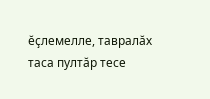ĕҫлемелле, тавралăх таса пултăр тесе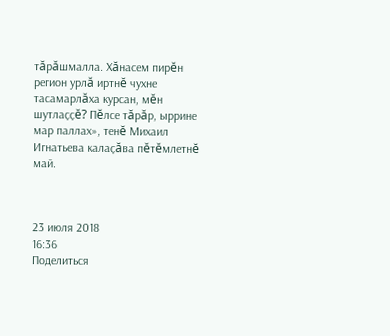тăрăшмалла. Хăнасем пирĕн регион урлă иртнĕ чухне тасамарлăха курсан, мĕн шутлаҫҫĕ? Пĕлсе тăрăр, ыррине мар паллах», тенĕ Михаил Игнатьева калаҫăва пĕтĕмлетнĕ май.



23 июля 2018
16:36
Поделиться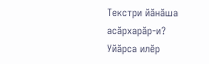Текстри йӑнӑша асӑрхарӑр-и?
Уйӑрса илӗр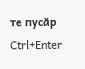те пусӑр Ctrl+Enter